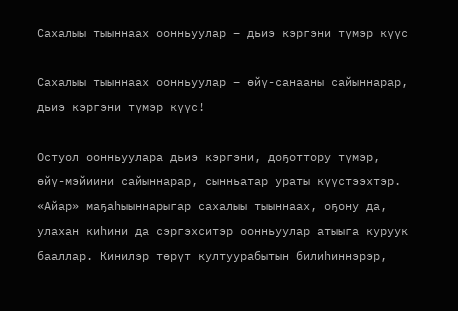Сахалыы тыыннаах оонньуулар – дьиэ кэргэни түмэр күүс

Сахалыы тыыннаах оонньуулар – өйү-санааны сайыннарар, дьиэ кэргэни түмэр күүс!

Остуол оонньуулара дьиэ кэргэни, доҕоттору түмэр, өйү-мэйиини сайыннарар, сынньатар ураты күүстээхтэр. «Айар» маҕаһыыннарыгар сахалыы тыыннаах, оҕону да, улахан киһини да сэргэхситэр оонньуулар атыыга куруук бааллар. Кинилэр төрүт култуурабытын билиһиннэрэр,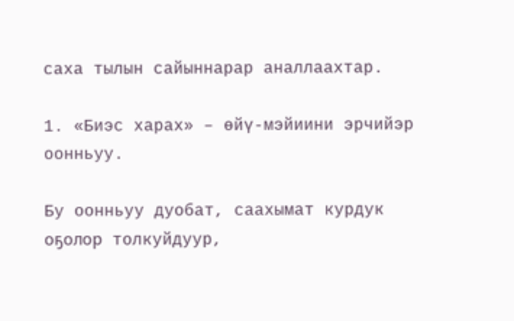саха тылын сайыннарар аналлаахтар.

1. «Биэс харах» – өйү-мэйиини эрчийэр оонньуу.

Бу оонньуу дуобат, саахымат курдук оҕолор толкуйдуур,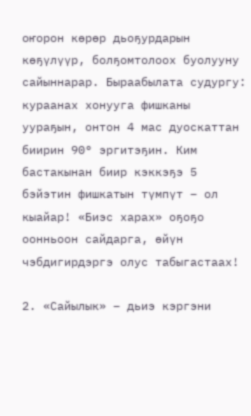оҥорон көрөр дьоҕурдарын көҕүлүүр, болҕомтолоох буолууну сайыннарар. Быраабылата судургу: кураанах хонууга фишканы уураҕын, онтон 4 мас дуоскаттан биирин 90° эргитэҕин. Ким бастакынан биир кэккэҕэ 5 бэйэтин фишкатын түмпүт – ол кыайар! «Биэс харах» оҕоҕо оонньоон сайдарга, өйүн чэбдигирдэргэ олус табыгастаах!

2. «Сайылык» – дьиэ кэргэни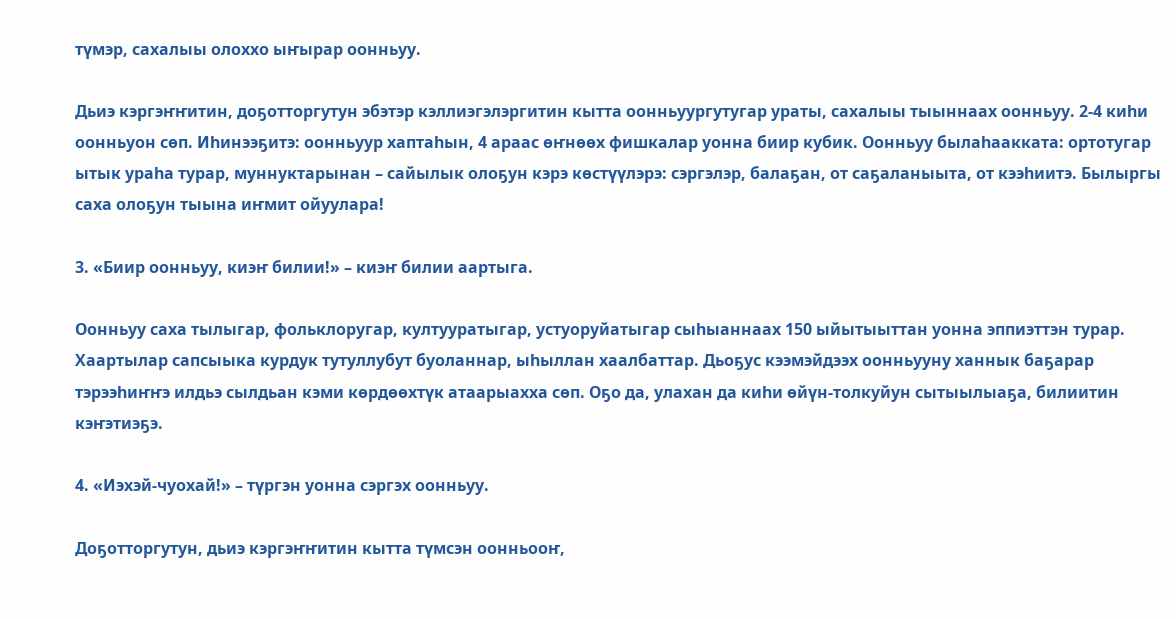түмэр, сахалыы олоххо ыҥырар оонньуу.

Дьиэ кэргэҥҥитин, доҕотторгутун эбэтэр кэллиэгэлэргитин кытта оонньуургутугар ураты, сахалыы тыыннаах оонньуу. 2-4 киһи оонньуон сөп. Иһинээҕитэ: оонньуур хаптаһын, 4 араас өҥнөөх фишкалар уонна биир кубик. Оонньуу былаһаакката: ортотугар ытык ураһа турар, муннуктарынан – сайылык олоҕун кэрэ көстүүлэрэ: сэргэлэр, балаҕан, от саҕаланыыта, от кээһиитэ. Былыргы саха олоҕун тыына иҥмит ойуулара!

3. «Биир оонньуу, киэҥ билии!» – киэҥ билии аартыга.

Оонньуу саха тылыгар, фольклоругар, култууратыгар, устуоруйатыгар сыһыаннаах 150 ыйытыыттан уонна эппиэттэн турар. Хаартылар сапсыыка курдук тутуллубут буоланнар, ыһыллан хаалбаттар. Дьоҕус кээмэйдээх оонньууну ханнык баҕарар тэрээһиҥҥэ илдьэ сылдьан кэми көрдөөхтүк атаарыахха сөп. Оҕо да, улахан да киһи өйүн-толкуйун сытыылыаҕа, билиитин кэҥэтиэҕэ.

4. «Иэхэй-чуохай!» – түргэн уонна сэргэх оонньуу.

Доҕотторгутун, дьиэ кэргэҥҥитин кытта түмсэн оонньооҥ,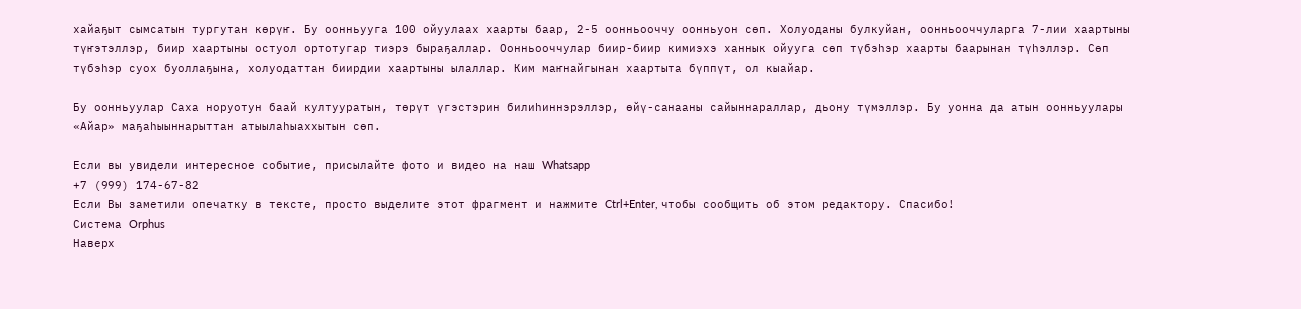хайаҕыт сымсатын тургутан көрүҥ. Бу оонньууга 100 ойуулаах хаарты баар, 2-5 оонньооччу оонньуон сөп. Холуоданы булкуйан, оонньооччуларга 7-лии хаартыны түҥэтэллэр, биир хаартыны остуол ортотугар тиэрэ быраҕаллар. Оонньооччулар биир-биир кимиэхэ ханнык ойууга сөп түбэһэр хаарты баарынан түһэллэр. Сөп түбэһэр суох буоллаҕына, холуодаттан биирдии хаартыны ылаллар. Ким маҥнайгынан хаартыта бүппүт, ол кыайар.

Бу оонньуулар Саха норуотун баай култууратын, төрүт үгэстэрин билиһиннэрэллэр, өйү-санааны сайыннараллар, дьону түмэллэр. Бу уонна да атын оонньуулары «Айар» маҕаһыыннарыттан атыылаһыаххытын сөп.

Если вы увидели интересное событие, присылайте фото и видео на наш Whatsapp
+7 (999) 174-67-82
Если Вы заметили опечатку в тексте, просто выделите этот фрагмент и нажмите Ctrl+Enter, чтобы сообщить об этом редактору. Спасибо!
Система Orphus
Наверх